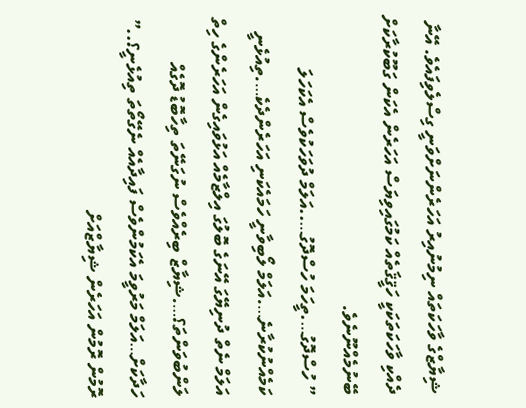ޝިޔާޒްގެ ވާހަކަތައް ނިމުނުއިރު އަހަރެންނަށްވަނީ ގިސްލެވިފައެވެ. އޭނާ ދެއްކި ވާހަކަތަކަކީ ހަޤީޤަތެއް ކަމުގައިވިޔަސް އަހަރެން އެކަން ގަބޫކުރާކަށް ބޭނުމެއްނޫނެވެ.
” ހުސްދޮގު….ތީހަމަ ހުސްދޮގު…..އަލަމް ދުވަހަކުވެސް އެކަހަލަ ކަމެއްނުކުރާނެ….އަލަމް ލޯބިވާނީ ހަމައެކަނި އަހަރެންދެކެ….ތިއުޅެނީ އަލަމް ނެތް ދުނިޔޭގަ އޭނަގެ ބޮލުގަ އިލްޒާމެއް އަޅުވައިގެން އަހަރެންގެ ހިތް ލަންބުވަންތަ؟….ޝިޔާޒް ބިރެއްވެސް ނުގަނޭތަ ތިހާބޮޑު ދޮގެއް ހަދާކަށް…އަލަމް މަރުވީމަ އެކަމުންވެސް ފައިދާއެއް ނެގޭތޯތަ ތިއުޅެނީ؟..” ރޮމުން ރޮމުން އަހަރެން ޝިޔާޒްއަށް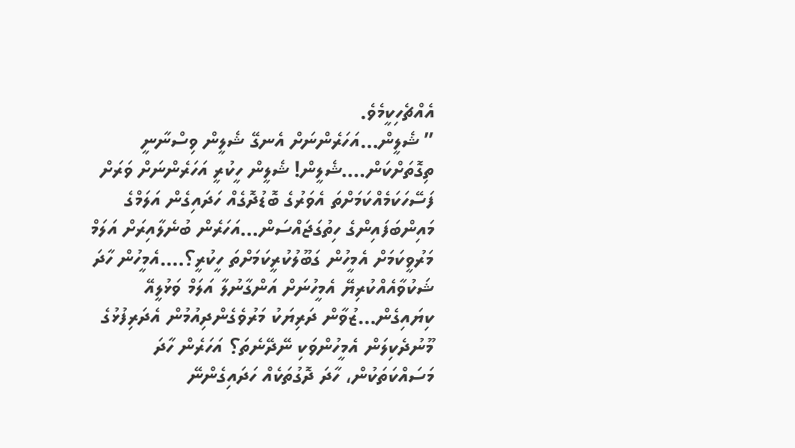އެއްޗެހިކީމެވެ.
” ޝެލީން…އަހަރެންނަށް އެނގޭ ޝެލީން ވިސްނާނީ ތިގޮތަށްކަން….ޝެލީން! ޝެލީން ހީކުރީ އަހަރެންނަށް ވަރަށް ފަސޭހަކަމެއްކަމަށްތަ އެވަރުގެ ބޮޑުދޮގެއް ހަދައިގެން އަލަމްގެ މައިންބަފައިންގެ ހިތުގަޖައްސަން…އަހަރެން ބުނެލާއިރަށް އަލަމް މަރުވީކަމަށް އެމީހުން ގަބޫލުކުރީކަމަށްތަ ހީކުރީ؟….އެމީހުން ހާދަ ޝަކުވާއެއްކުރިޔޭ އެމީހުނަށް އަންގާނުލާ އަލަމް ވަޅުލީއޭ ކިޔައިގެން…ޒުވާން ދަރިޔަކު މަރުވެގެންދިއުމުން އެދަރިފުޅުގެ މޫނުދެކިލަން އެމީހުންވަކި ނޭދޭނެތަ؟ އަހަރެން ހާދަ މަސައްކަތަކުން، ހާދަ ދޮގުތަކެއް ހަދައިގެންނޭ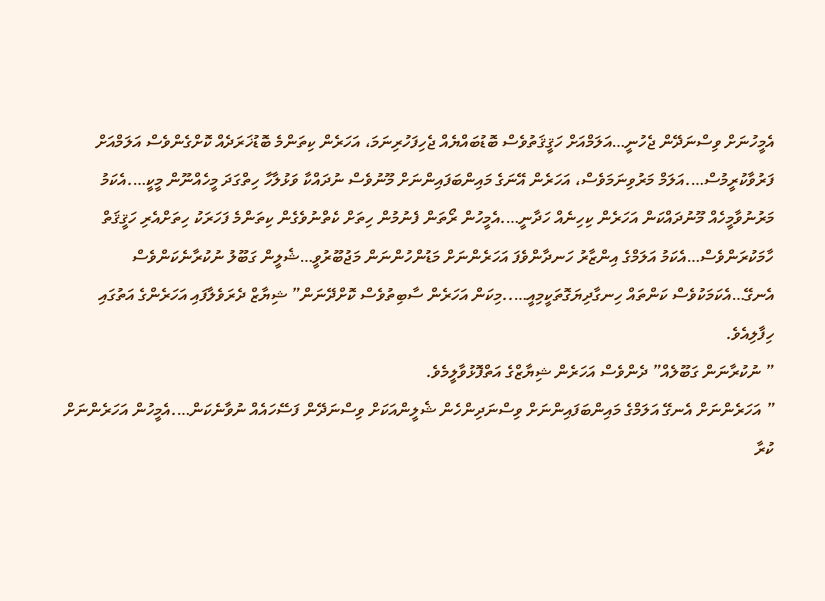އެމީހުނަށް ވިސްނަދޭން ޖެހުނީ…އަލަމްއަށް ހަޤީޤަތުވެސް ބޮޑުބައްޔެއް ޖެހިފަހުރިނަމަ، އަހަރެން ކިތަންމެ ބޮޑުޚަރަދެއް ކޮށްގެންވެސް އަލަމްއަށް ފަރުވާކުރީމުސް….އަލަމް މަރުވިނަމަވެސް، އަހަރެން އޭނަގެ މައިންބަފައިންނަށް މޫނުވެސް ނުދައްކާ ވަޅުލާހާ ހިތްގަދަ މީހެއްނޫން މީކީ….އެކަމު މަރުނުވާމީހެއް މޫނުދައްކަން އަހަރެން ކިހިނެއް ހަދާނީ….އެމީހުން ރޯތަން ފެނުމުން ހިތަށް ކެތްނުވެގެން ކިތަންމެ ފަހަރަކު ހިތަށްއެރި ހަޤީޤަތް ހާމަކުރަންވެސް…އެކަމު އަލަމްގެ އިންޒާރު ހަނދާންވެފަ އަހަރެންނަށް މަޑުންހުންނަން މަޖުބޫރުވީ…ޝެލީން ގަބޫލު ނުކުރާނެކަންވެސް އެނގޭ…އެކަމަކުވެސް ކަންތައް ހިނގާދިޔަގޮތަކީމިއީ…..މިކަން އަހަރެން ސާބިތުވެސް ކޮށްދޭނަން” ޝިޔާޒް ދެރަވެލާފައި އަހަރެންގެ އަތުގައި ހިފާލިއެވެ.
” ނުކުރާނަން ގަބޫލެއް” ދެންވެސް އަހަރެން ޝިޔާޒްގެ އަތްފޮޅުވާލީމެވެ.
” އަހަރެންނަށް އެނގޭ އަލަމްގެ މައިންބަފައިންނަށް ވިސްނަދިންހެން ޝެލީންއަކަށް ވިސްނަދޭން ފަސޭހައެއް ނުވާނެކަން….އެމީހުން އަހަރެންނަށް ކުރާ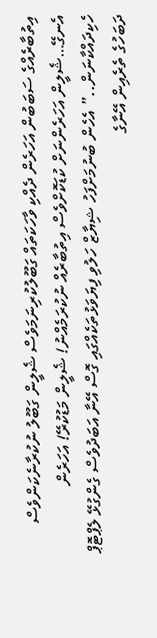އިތުބާރެއްގެ ސަބަބުން އަހަރެން ދެއްކި ވާހަކަތައް ގަބޫލުކުރިނަމަވެސް ޝެލީން ގަބޫލު ނުކުރާނެކަންވެސް އެނގޭ…ޝެލީން އަހަރެންނަށް ކުޑަކޮށްވެސް އިތުބާރެއް ނުކުރަމެއްނު! ޝެލީން މަޑުކުރޭ! އަހަރެން ހެކިދައްކާނަން..” އެހެން ބުނުމަށްފަހު ޝިޔާޒް ހަލުވި ފިޔަވަޅުތަކެއްގައި ގޮސް އޭނާ އަބަދުވެސް ގެންގުޅޭ ލެޕްޓޮޕް ދަބަހުގެ ތެރެއިން އޭނާގެ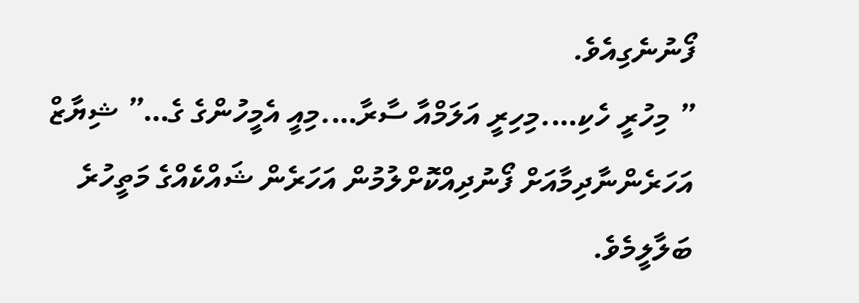ފޯނުނެގިއެވެ.
” މިހުރީ ހެކި….މިހިރީ އަލަމްއާ ސާރާ….މިއީ އެމީހުންގެ ގެ…” ޝިޔާޒް އަހަރެންނާދިމާއަށް ފޯނުދިއްކޮށްލުމުން އަހަރެން ޝައްކެއްގެ މަތީހުރެ ބަލާލީމެވެ.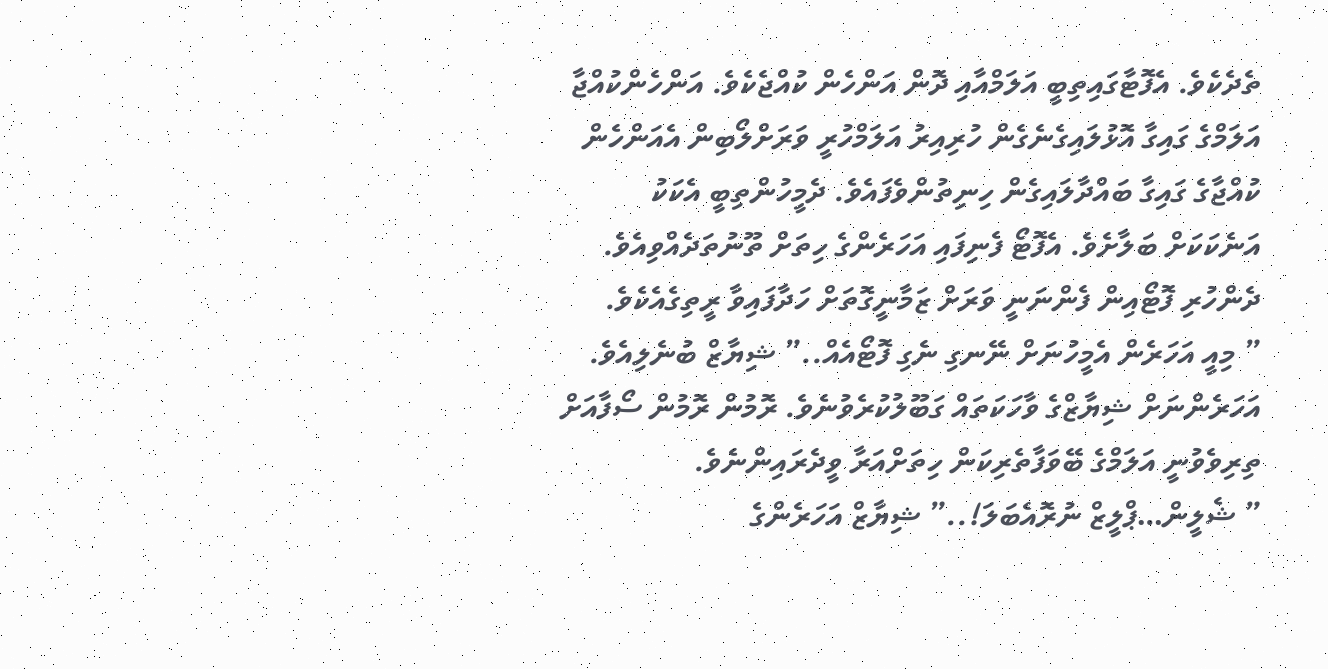ތެދެކެވެ. އެފޮޓާގައިތިބީ އަލަމްއާއި ދޮން އަންހެން ކުއްޖެކެވެ. އަންހެންކުއްޖާ އަލަމްގެ ގައިގާ އޮޅުލައިގެނެގެން ހުރިއިރު އަލަމްހުރީ ވަރަށްލޯބިން އެއަންހެން ކުއްޖާގެ ގައިގާ ބައްދާލައިގެން ހިނިތުންވެފައެވެ. ދެމީހުންތިބީ އެކަކު އަނެކަކަށް ބަލާށެވެ. އެފޮޓޯ ފެނިފައި އަހަރެންގެ ހިތަށް ތޫނުތަދެއްވިއެވެ. ދެންހުރި ފޮޓޯއިން ފެންނަނީ ވަރަށް ޒަމާނީގޮތަށް ހަދާފައިވާ ރީތިގެއެކެވެ.
” މިއީ އަހަރެން އެމީހުނަށް ނޭނގި ނެގި ފޮޓޯއެއް..” ޝިޔާޒް ބުނެލިއެވެ. އަހަރެންނަށް ޝިޔާޒްގެ ވާހަކަތައް ގަބޫލުކުރެވުނެވެ. ރޮމުން ރޮމުން ސޯފާއަށް ތިރިވެވުނީ އަލަމްގެ ބޭވަފާތެރިކަން ހިތަށްއަރާ ވީދެރައިންނެވެ.
” ޝެލީން…ޕްލީޒް ނުރޮއެބަލަ!..” ޝިޔާޒް އަހަރެންގެ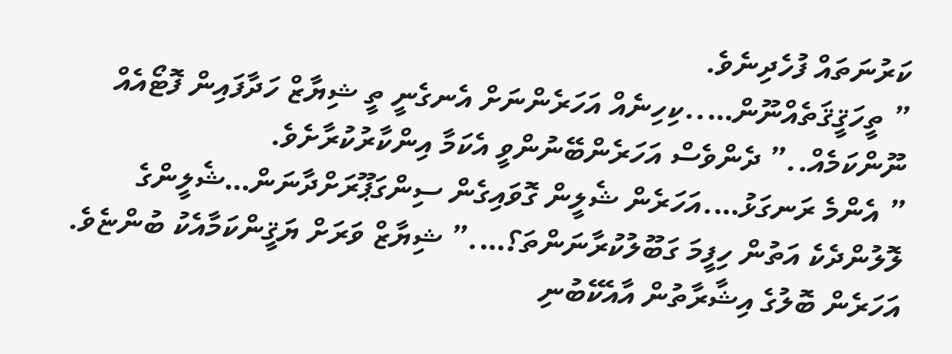ކަރުނަތައް ފުހެދިނެވެ.
” ތީހަޤީޤަތެއްނޫން…..ކިހިނެއް އަހަރެންނަށް އެނގެނީ ތީ ޝިޔާޒް ހަދާފައިން ފޮޓޯއެއް ނޫންކަމެއް..” ދެންވެސް އަހަރެންބޭނުންވީ އެކަމާ އިންކާރުކުރާށެވެ.
” އެންމެ ރަނގަޅު….އަހަރެން ޝެލީން ގޮވައިގެން ސިންގަޕޫރަށްދާނަން…ޝެލީންގެ ލޮލުންދެކެ އަތުން ހިފީމަ ގަބޫލުކުރާނަންތަ؟….” ޝިޔާޒް ވަރަށް ޔަޤީންކަމާއެކު ބުންޏެވެ. އަހަރެން ބޮލުގެ އިޝާރާތުން އާއެކޭބުނި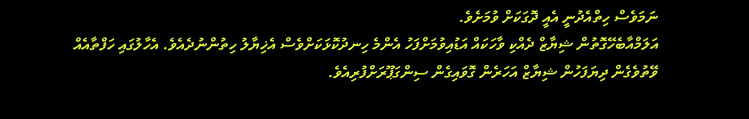ނަމަވެސް ހިތްއެދުނީ އެއީ ދޮގަކަށް ވުމަށެވެ.
އަލަމްއާބެހޭގޮތުން ޝިޔާޒް ދެއްކި ވާހަކައް އަޑުއިވުމަށްފަހު އެންމެ ހިނދުކޮޅަކަށްވެސް އެޚިޔާލު ހިތުންނުދެއެވެ. އެހާލުގައި ހަފްތާއެއް ވޭތުވެގެން ދިޔަފަހުން ޝިޔާޒް އަހަރެން ގޮވައިގެން ސިންގަޕޫރަށްފުރިއެވެ.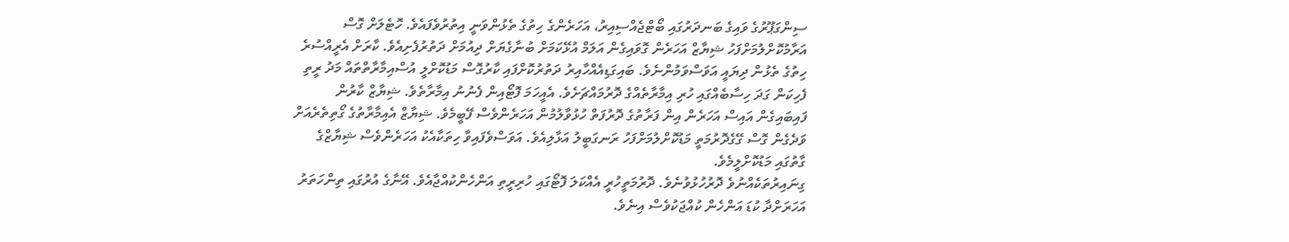ސިންގަޕޫރުގެ ވައިގެ ބަނދަރުގައި ބޯޓްޖެއްސިއިރު، އަހަރެންގެ ހިތުގެ ތެޅުންވަނީ އިތުރުވެފައެވެ. ހޮޓެލަށް ގޮސް އަރާމުކޮށްލުމަށްފަހު ޝިޔާޒް އަހަރެން ގޮވައިގެން އަލަމް އުޅޭކަމަށް ބުނާގެޔަށް ދިއުމަށް ދަތުރުފެށިއެވެ. ކާރަށް އެރީއްސުރެ ހިތުގެ ތެޅުން ދިޔައީ އަވަސްވަމުންނެވެ. ބައިގަޑިއެއްހާއިރު ދަތުރުކޮށްފައި ކާރުގޮސް މަޑުކޮށްލީ އުސްއިމާރާތްތައް މަދު ރީތި ފެހިކަން ގަދަ ހިސާބެއްގައި ހުރި އިމާރާތެއްގެ ދޮރުމައްޗަށެވެ. އެއީހަމަ ފޮޓޯއިން ފެނުނު އިމާރާތެވެ. ޝިޔާޒް ކާރުން ފައިބައިގެން އައިސް އަހަރެން އިން ފަރާތުގެ ދޮރުފަތް ހުޅުވާލުމުން އަހަރެންވެސް ފޭބީމެވެ. ޝިޔާޒް އެއިމާރާތުގެ ގޯތިތެރެއަށް ވަދެގެން ގޮސް ގޭގެދޮރުމަތީ މަޑުކޮށްލުމަށްފަހު ރަނގަބީލު އަޅާލިއެވެ. އަވަސްވެފައިވާ ހިތަކާއެކު އަހަރެންވެސް ޝިޔާޒްގެ ގާތުގައި މަޑުކޮށްލީމެވެ.
ގިނައިރުތަކެއްނުވެ ދޮރުހުޅުވުނެވެ. ދޮރުމަތީހުރީ އެއްކަލަ ފޮޓޯގައި ހުރިރީތި އަންހެންކުއްޖާއެވެ. އޭނާގެ އުރުގައި ތިންހަތަރު އަހަރަށްދާ ކުޑަ އަންހެން ކުއްޖަކުވެސް އިނެވެ.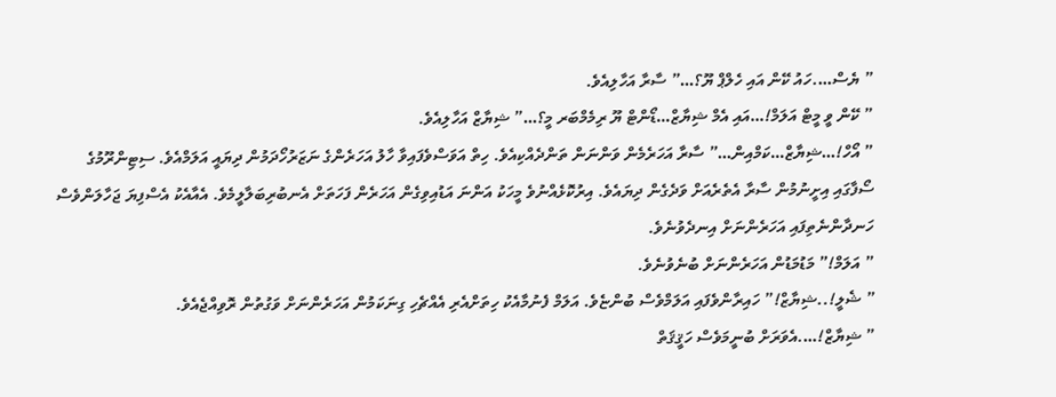” ޔެސް….ހައު ކޭން އައި ހެލްޕް ޔޫ؟…” ސާރާ އަހާލިއެވެ.
” ކޭން ވީ މީޓް އަލަމް!…އައި އެމް ޝިޔާޒް…ޑޯންޓް ޔޫ ރިމެމްބަރ މީ؟…” ޝިޔާޒް އަހާލިއެވެ.
” އޯހް!…ޝިޔާޒް…ކަމްއިން…” ސާރާ އަހަރެމެން ވަންނަން ތަންދެއްކިއެވެ. ހިތް އަވަސްވެފައިވާ ހާލު އަހަރެންގެ ނަޒަރުހޯދަމުން ދިޔައީ އަލަމްއެވެ. ސިޓިންރޫމުގެ ސޯފާގައި އިށީނުމުން ސާރާ އެތެރެއަށް ވަދެގެން ދިޔައެވެ. އިރުކޮޅެއްނުވެ މީހަކު އަންނަ އަޑުއިވިގެން އަހަރެން ފަހަތަށް އެނބުރިބަލާލީމެވެ. އެއާއެކު އެސްފިޔަ ޖަހާލަންވެސް ހަނދާންނެތިފައި އަހަރެންނަށް އިނދެވުނެވެ.
” އަލަމް!” މަޑުމަޑުން އަހަރެންނަށް ބުނެވުނެވެ.
” ޝެލީ!..ޝިޔާޒް!” ހައިރާންވެފައި އަލަމްވެސް ބުންޏެވެ. އަލަމް ފެނުމާއެކު ހިތަށްއެރި އެއްޗެހި ގިނަކަމުން އަހަރެންނަށް ވަގުތުން ރޮވިއްޖެއެވެ.
” ޝިޔާޒް!….އެވަރަށް ބުނީމަވެސް ހަޤީޤަތް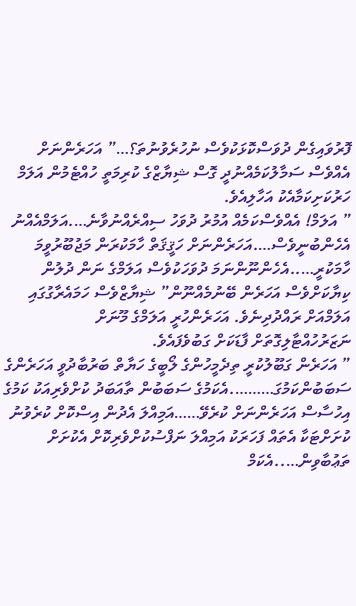ފޮރުވައިގެން ދުވަސްކޮޅަކުވެސް ނުހުރެވުނުތަ؟…” އަހަރެންނަށް އެއްވެސް ސަމާލުކަމެއްނުދީ ގޮސް ޝިޔާޒްގެ ކުރިމަތީ ހުއްޓެމުން އަލަމް ހަރުކަށިކަމާއެކު އަހާލިއެވެ.
” އަލަމް! އެއްވެސްކަމެއް އުމުރު ދުވަހު ސިއްރެއްނުވާނެ….އަލަމްއެއްނު އެހެންބުނީވެސް….އަހަރެންނަށް ހަޤީޤަތް ހާމަކުރަން މަޖުބޫރުވީމަ ހާމަކުރީ…..އެހެންނޫންނަމަ ދުވަހަކުވެސް އަލަމްގެ ނަން ދުލުން ކިޔާކަށްވެސް އަހަރެން ބޭނުމެއްނޫން” ޝިޔާޒްވެސް ހަމައެރާގުގައި އަލަމްއަށް ރައްދުދިނެވެ. އަހަރެންހުރީ އަލަމްގެ މޫނަށް ނަޒަރުހުއްޓާލިގޮތަށް ފާޑަކަށް ގަބުވެފައެވެ.
” އަހަރެން ގަބޫލުކުރީ ތިދެމީހުންގެ ލޯބީގެ ހަޔާތް ބަރުބާދުވީ އަހަރެންގެ ސަބަބުންކަމުގަ……….އެކަމުގެ ސަބަބުން ތާއަބަދު ކުށްވެރިއަކު ކަމުގެ އިހުސާސް އަހަރެންނަށް ކުރެވޭ……އަމިއްލަ އެދުން އިސްކޮށް ކުރެވުނު ކުށަށްޓަކާ އެތައް ފަހަރަކު އަމިއްލަ ނަފްސުކުށްވެރިކޮށް އެކުށަށް ތަޢުބާވިން…..އެކަމް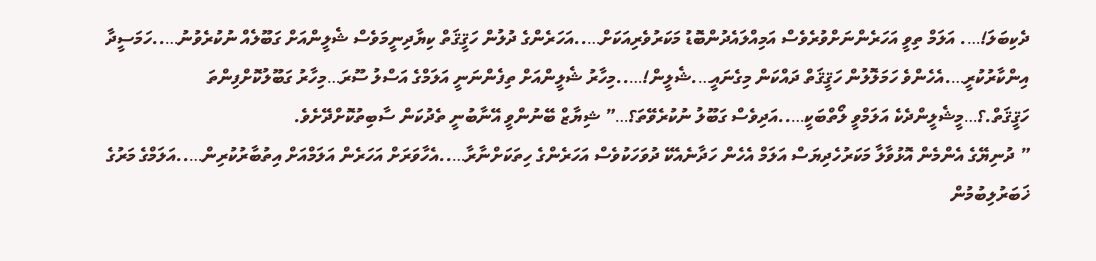ދެކިބަލަ!…. އަލަމް ތިވީ އަހަރެންނަށްވުރެވެސް އަމިއްލައެދުންބޮޑު މަކަރުވެރިއަކަށް…..އަހަރެންގެ ދުލުން ހަޤީޤަތް ކިޔާދިނީމަވެސް ޝެލީންއަށް ގަބޫލެއް ނުކުރެވުނު…..ހަމަސީދާ އިންކާރުކުރީ….އެހެންވެ ހަމަލޮލުން ހަޤީޤަތް ދައްކަން މިގެނައީ….ޝެލީން!…..މިހާރު ޝެލީންއަށް ތިފެންނަނީ އަލަމްގެ އަސްލު ސޫރަ…މިހާރު ގަބޫލުކޮށްފިންތަ ހަޤީޤަތް.؟…މީޝެލީންދެކެ އަލަމްވީ ލޯތްބަކީ…..އަދިވެސް ގަބޫލު ނުކުރެވޭތަ؟…” ޝިޔާޒް ބޭނުންވީ އޭނާބުނީ ތެދުކަން ސާބިތުކޮށްދޭށެވެ.
” ދުނިޔޭގެ އެންމެން އޮޅުވާލާ މަކަރުހެދިޔަސް އަލަމް އެހެން ހަދާނެއެކޭ ދުވަހަކުވެސް އަހަރެންގެ ހިތަކަށްނާރާ…..އެހާވަރަށް އަހަރެން އަލަމްއަށް އިތުބާރުކުރިން…..އަލަމްގެ މަރުގެ ޚަބަރުލިބުމުން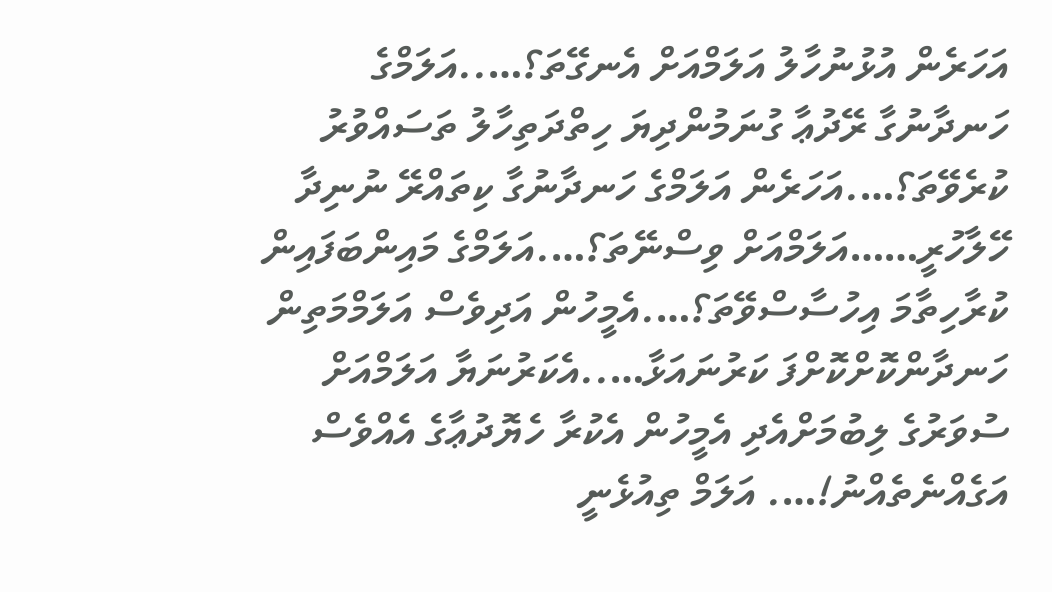އަހަރެން އުޅުނުހާލު އަލަމްއަށް އެނގޭތަ؟…..އަލަމްގެ ހަނދާނުގާ ރޭދުޢާ ގުނަމުންދިޔަ ހިތްދަތިހާލު ތަސައްވުރު ކުރެވޭތަ؟….އަހަރެން އަލަމްގެ ހަނދާނުގާ ކިތައްރޭ ނުނިދާ ހޭލާހުރީ……އަލަމްއަށް ވިސްނޭތަ؟….އަލަމްގެ މައިންބަފައިން ކުރާހިތާމަ އިހުސާސްވޭތަ؟….އެމީހުން އަދިވެސް އަލަމްމަތިން ހަނދާންކޮށްކޮށްފަ ކަރުނައަޅާ…..އެކަރުނަޔާ އަލަމްއަށް ސުވަރުގެ ލިބުމަށްއެދި އެމީހުން އެކުރާ ހެޔޮދުޢާގެ އެއްވެސް އަގެއްނެތެއްނު!…. އަލަމް ތިއުޅެނީ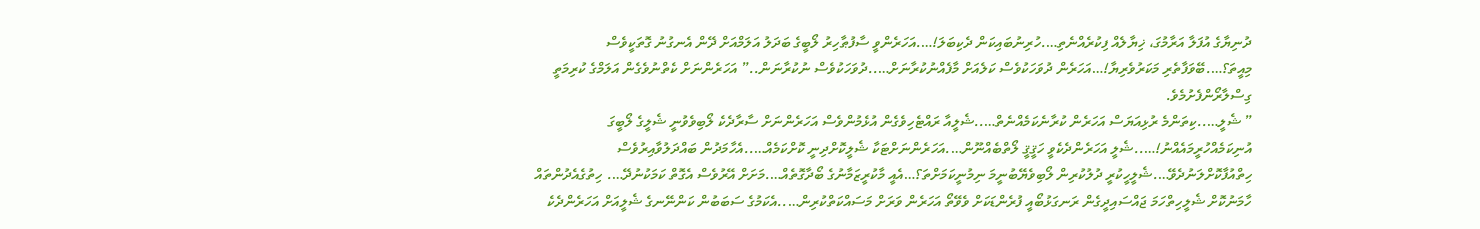ދުނިޔާގެ އުފަލާ އަރާމުގަ، ޚިޔާލެއް ފިކުރެއްނެތި….ހުރިނުބައިކަން ދެކިބަލަ!….އަހަރެންވީ ސާފުޠާހިރު ލޯބީގެ ބަދަލު އަލަމްއަށް ދޭން އެނގުނު ގޮތަކީވެސް މިއީތަ؟….ބޭވަފާތެރި މަކަރުވެރިޔާ!…އަހަރެން ދުވަހަކުވެސް ކަލެއަށް މާފެއްނުކުރާނަށް…..ދުވަހަކުވެސް ނުކުރާނަން..” އަހަރެންނަށް ކެތްނުވެގެން އަލަމްގެ ކުރިމަތީ ގިސްލާރޯންފެށުމެވެ.
” ޝެލީ…..ކިތަންމެ ރުޅިއަޔަސް އަހަރެން ކުރާނެކަމެއްނެތް…..ޝެލީއާ ރައްޓެހިވެގެން އުޅެމުންވެސް އަހަރެންނަށް ސާރާދެކެ ލޯބިވެވުނީ ޝެލީގެ ލޯބީގަ އުނިކަމެއްހުރީމައެއްނު!…..ޝެލީ އަހަރެންދެކެވީ ހަޤީޤީ ލޯތްބެއްނޫން….އަހަރެންނަށްޓަކާ ޝެލީކޮށްދިނީ ކޮށްކަމެއް…..އެހާމަދުން ބައްދަލުވާއިރުވެސް ހިތްއުފާކޮށްލަނުދެވޭ….ޝެލީހީކުރީ ދުލުކުރިން ލޯބިވެޔޭބުނީމަ ނިމުނީކަމަށްތަ؟…އެއީ މާކުރީޒަމާނުގެ ބޯދާގޮތެއް….މަށަށް އޭރުވެސް އެގޮތް ކަމަކުނުދޭ…. ހިތުގެއެދުންތައް ހާމަނުކޮށް ޝެލީހިތްހަމަ ޖައްސައިދީގެން ރަނގަޅުބޯއީ ފުރެންޑަކަށް ވެވޭތޯ އަހަރެން ވަރަށް މަސައްކަތްކުރިން…..އެކަމުގެ ސަބަބުން ކަންނޭނގެ ޝެލީއަށް އަހަރެންދެކެ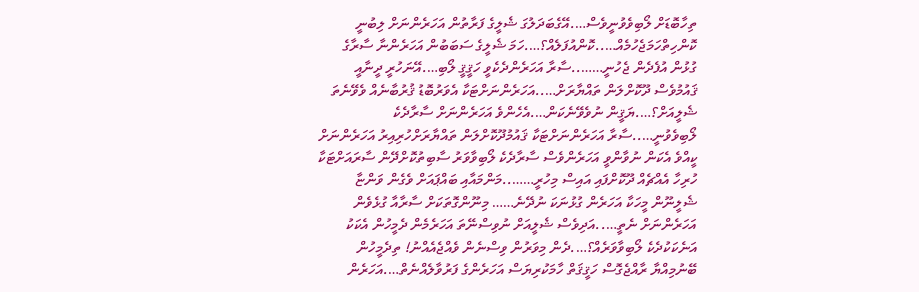ތިހާބޮޑަށް ލޯބިވެވުނީވެސް….އޭގެބަދަލުގަ ޝެލީގެ ފަރާތުން އަހަރެންނަށް ލިބުނީ ކޮންހިތްހަމަޖެހުމެއް…..ކޮންއުފަލެއް؟….ހަމަ ޝެލީގެ ސަބަބުން އަހަރެންނާ ސާރާގެ ގުޅުން އުފެދެން ޖެހުނީ……..ސާރާ އަހަރެންދެކެވީ ހަޤީޤީ ލޯބި….އޭނަހުރީ ދީނާއީ ޤައުމުވެސް ދޫކޮށްލަން ތައްޔާރަށް…..އަހަރެންނަށްޓަކާ އެވަރުބޮޑު ޤުރުބާނެއް ވެވޭނެތަ ޝެލީއަށް؟….ޔަޤީން ނުވެވޭނެކަން….އެހެންވެ އަހަރެންނަށް ސާރާދެކެ ލޯބިވެވުނީ…..ސާރާ އަހަރެންނަށްޓަކާ ޤައުމުދޫކޮށްލަން ތައްޔާރަށްހުރިއިރު އަހަރެންނަށް ކީއްވެ އެކަން ނުވާންވީ އަހަރެންވެސް ސާރާދެކެ ލޯބިވާވަރު ސާބިތުކޮށްދޭން ސާރައަށްޓަކާ ހުރިހާ އެއްޗެއް ދޫކޮށްފައި އައިސް މިހުރީ……..މަންމައާއި ބައްޕައަށް ވެގެން ވަންޏާ ޝެލީނޫން މީހަކާ އަހަރެން ގުޅުނަކަ ނުދޭނެ…… މިނޫންގޮތަކަށް ސާރާއާ ގުޅެވެން އަހަރެންނަށް ނެތީ…..އަދިވެސް ޝެލީއަށް ނުވިސްނޭތަ އަހަރެމެން ދެމީހުން އެކަކު އަނެކަކުދެކެ ލޯބިވާވަރެއް؟….ދެން މިވަރުން ވިސްނެން ވެއްޖެއެއްނު! ތިދެމީހުން ބޭނުމިއްޔާ ރާއްޖެގޮސް ހަޤީޤަތް ހާމަކުރިޔަސް އަހަރެންގެ ފަރުވާލެއްނެތް….އަހަރެން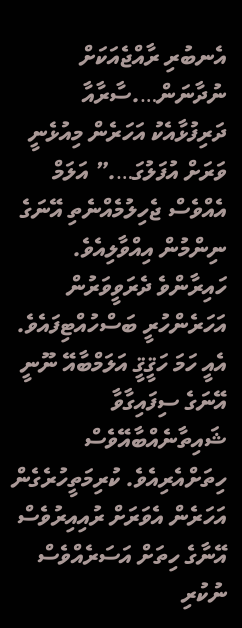އެނބުރި ރާއްޖެއަކަށް ނުދާނަން….ސާރާއާ ދަރިފުޅާއެކު އަހަރެން މިއުޅެނީ ވަރަށް އުފަލުގަ….” އަލަމް އެއްވެސް ޖެހިލުމެއްނެތި އޭނަގެ ނިންމުން އިއްވާލިއެވެ. ހައިރާންވެ ދެރަވީވަރުން އަހަރެންހުރީ ބަސްހުއްޓިފައެވެ. އެއީ ހަމަ ހަޤީޤީ އަލަމްބާއޭ ނޫނީ އޭނަގެ ސިފައިގާވާ ޝައިތާނެއްބާއޭވެސް ހިތަށްއެރިއެވެ. ކުރިމަތީހުރެގެން އަހަރެން އެވަރަށް ރުއިއިރުވެސް އޭނާގެ ހިތަށް އަސަރެއްވެސް ނުކުރި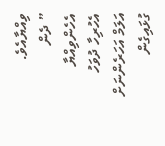ވިއްޔާއެވެ.
” ދެން އެހެންވިއްޔާ އެހުރިހާ ދުވަހު އަލަމް އަހަރެންނަށް ގުޅައިގެން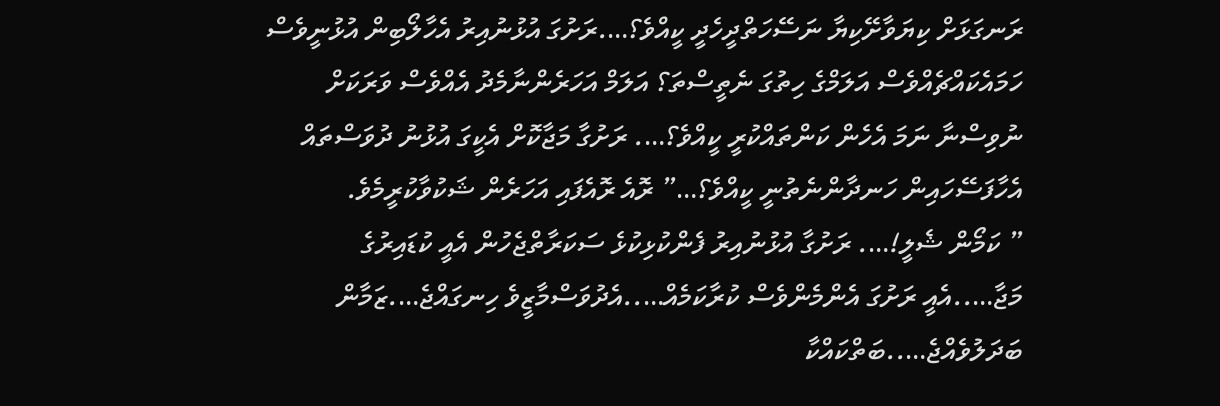ރަނގަޅަށް ކިޔަވާށޭކިޔާ ނަސޭހަތްދީހެދީ ކީއްވެ؟….ރަށުގަ އުޅުނުއިރު އެހާލޯބިން އުޅުނީވެސް ހަމައެކައްޗެއްވެސް އަލަމްގެ ހިތުގަ ނެތީސްތަ؟ އަލަމް އަހަރެންނާމެދު އެއްވެސް ވަރަކަށް ނުވިސްނާ ނަމަ އެހެން ކަންތައްކުރީ ކީއްވެ؟…. ރަށުގާ މަޖާކޮށް އެކީގަ އުޅުނު ދުވަސްތައް އެހާފަސޭހައިން ހަނދާންނެތުނީ ކީއްވެ؟…” ރޮއެ ރޮއެފައި އަހަރެން ޝަކުވާކުރީމެވެ.
” ކަމޯން ޝެލީ!…. ރަށުގާ އުޅުނުއިރު ފެންކުޅިކުޅެ ސަކަރާތްޖެހުން އެއީ ކުޑައިރުގެ މަޖާ…..އެއީ ރަށުގަ އެންމެންވެސް ކުރާކަމެއް…..އެދުވަސްމާޒީވެ ހިނގައްޖެ….ޒަމާން ބަދަލުވެއްޖެ…..ބަތްކައްކާ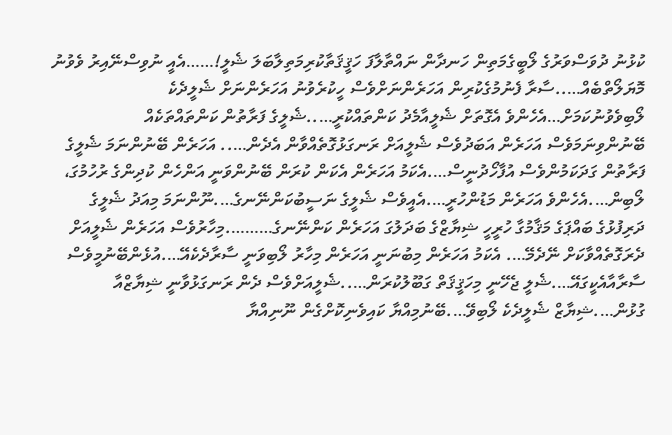ކުޅުނު ދުވަސްވަރުގެ ލޯބީގެމަތިން ހަނދާން ނައްތާލާފަ ހަޤީޤަތާކުރިމަތިލާބަލަ ޝެލީ!……އެއީ ނުވިސްނޭއިރު ވެވުނު މޮޔަލޯތްބެއް…..ސާރާ ފެނުމުގެކުރިން އަހަރެންނަށްވެސް ހީކުރެވުނު އަހަރެންނަށް ޝެލީދެކެ ލޯބިވެވުނުކަމަށް…އެހެންވެ އެގޮތަށް ޝެލީއާމެދު ކަންތައްކުރީ…..ޝެލީގެ ފަރާތުން ކަންތައްތަކެއް ބޭނުންވިނަމަވެސް އަހަރެން އަބަދުވެސް ޝެލީއަށް ރަނގަޅުގޮތެއްވާން އެދެން….. އަހަރެން ބޭނުންނަމަ ޝެލީގެ ފަރާތުން ގަދަކަމުންވެސް އުފާހޯދުނީސް….އެކަމު އަހަރެން އެކަން ކުރަން ބޭނުންވަނީ އަންހެން ކުދިންގެ ރުހުމުގަ، ލޯބިން….އެހެންވެ އަހަރެން މަޑުންހުރީ….އެއީވެސް ޝެލީގެ ނަސީބުކަންނޭނގެ….ނޫންނަމަ މިއަދު ޝެލީގެ ދަރިފުޅުގެ ބައްޕަގެ މަޤާމުގާ ހުރީހީ ޝިޔާޒްގެ ބަދަލުގަ އަހަރެން ކަންނޭނގެ……….މިހާރުވެސް އަހަރެން ޝެލީއަށް ދެރަގޮތެއްވާކަށް ނޭދެމޭ…. އެކަމު އަހަރެން މިބުނަނީ އަހަރެން މިހާރު ލޯބިވަނީ ސާރާދެކެއޭ….އުޅެންބޭނުމީވެސް ސާރާއާއެކީގައޭ….ޝެލީ ޖެހޭނީ މިހަޤީޤަތް ގަބޫލުކުރަން…..ޝެލީއަށްވެސް ދެން ރަނގަޅުވާނީ ޝިޔާޒްއާ ގުޅުން….ޝިޔާޒް ޝެލީދެކެ ލޯބިވޭ….ބޭނުމިއްޔާ ކައިވެނިކޮށްގެން ނޫނިއްޔާ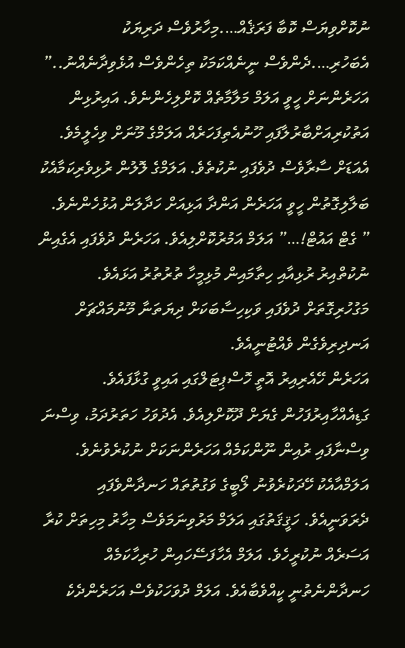ނުކޮށްވިޔަސް ކޮބާ ފަރަޤެއް….މިހާރުވެސް ދަރިޔަކު އެބަހުރި….ދެންވެސް ނީނެއްކަމަކު ތިހެންވެސް އުޅެވިދާނެއްނު..” އަހަރެންނަށް ހީވީ އަލަމް މަލާމާތެއް ކޮށްލިހެންނެވެ. އައިރުޅިން އަތުކުރިއަށްބާރުލާފައި ހޫނުއެތިފަހަރެއް އަލަމްގެ މޫނަށް ވިހެލީމެވެ. އެއަޑަށް ސާރާވެސް ދުވެފައި ނުކުތެވެ. އަލަމްގެ ލޮލުން ރުޅިވެރިކަމާއެކު ބަލާލިގޮތުން ހީވީ އަހަރެން އަންދާ އަޅިއަށް ހަދާލަން އުޅުހެންނެވެ.
” ގެޓް އައުޓް!…” އަލަމް އަމުރުކޮށްލިއެވެ. އަހަރެން ދުވެފައި އެގެއިން ނުކުތްއިރު ރުޅިއާއި ހިތާމައިން މުޅިމީހާ ތުރުތުރު އަޅައެވެ. މަގުހުރިގޮތަށް ދުވެފައި ވަކިހިސާބަކަށް ދިޔަތަނާ މޫނުމައްޗަށް އަނދިރިވެގެން ވެއްޓުނީއެވެ.
އަހަރެން ހޭއެރިއިރު އޮތީ ހޮސްޕިޓަލްގައި އައިވީ ގުޅާފައެވެ. ގަޑިއެއްހާއިރުފަހުން ގެޔަށް ދޫކޮށްލިއެވެ. އެދުވަހު ހަތަރުދަމު، ވިސްނަ ވިސްނާފައި ރުއިން ނޫންކަމެއް އަހަރެންނަކަށް ނުކުރެވުނެވެ. އަލަމްއާއެކު ހޭދަކުރެވުނު ލޯބީގެ ވަގުތުތައް ހަނދާންވެފައި ދެރަވަނީއެވެ. ހަޤީޤަތުގައި އަލަމް މަރުވިނަމަވެސް މިހާރު މިހިތަށް ކުރާ އަސަރެއް ނުކުރީހެވެ. އަލަމް އެހާފަސޭހައިން ހުރިހާކަމެއް ހަނދާންނެތުނީ ކީއްވެބާއެވެ. އަލަމް ދުވަހަކުވެސް އަހަރެންދެކެ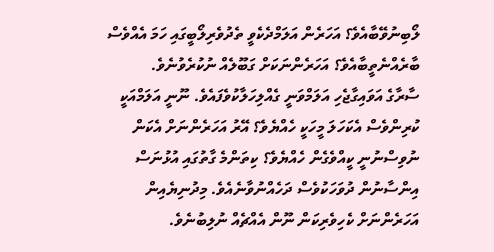ލޯބިނުވޭބާއެވެ؟ އަހަރެން އަލަމްދެކެވީ ތެދުވެރިލޯބީގައި ހަމަ އެއްވެސް ބާރެއްނެތީބާއެވެ؟ އަހަރެންނަކަށް ގަބޫލެއް ނުކުރެވުނެވެ.
ސާރާގެ އަވައިގާޖެހި އަލަމްވަނީ ގެއްލިހަލާކުވެފައެވެ. ނޫނީ އަލަމްއަކީ ކުރިންވެސް އެކަހަލަ މީހަކީ ހެއްޔެވެ؟ އޭރު އަހަރެންނަށް އެކަން ނުވިސްނުނީ ކީއްވެގެން ހެއްޔެވެ؟ ކިތަންމެ ގާތުގައި އުޅުނަސް އިންސާނުން ދުވަހަކުވެސް ދަހެއްނުވާނެއެވެ. މިދުނިޔެއިން އަހަރެންނަށް ކެހިވެރިކަން ނޫން އެއްޗެއް ނުލިބުނެވެ.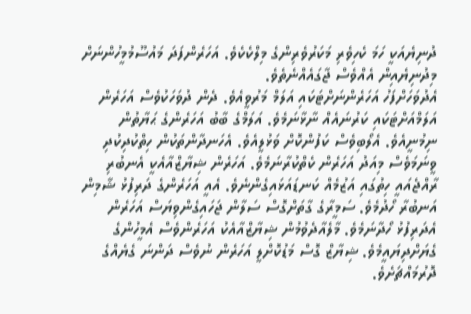ދުނިޔެއަކީ ހަމަ ކެހިވެރި މަކަރުވެރިންގެ މިލްކެކެވެ. އަހަރެންފަދަ މައުސޫމުމީހުންނަށް މިދުނިޔެއިން އެއްވެސް ޖާގައެއްނެތެވެ.
އެދުވަހަށްފަހު އަހަރެންނަށްޓަކައި އަލަމް މަރުވީއެވެ. ދެން ދުވަހަކުވެސް އަހަރެން އަލަމްއަށްޓަކައި ކަރުނައެއް ނާޅާނަމެވެ. އަލަމްގެ ބާބު އަހަރެންގެ ޙަޔާތުން ނިމުނީއެވެ. އެލޯބިވެސް ކަފުންކޮށް ވަޅުލީއެވެ. އެހަނދާންތަކުން ހިތްކުދިކުދި ވީނަމަވެސް މިއަދު އަހަރެން ކެތްކުރާނަމެވެ. އަހަރެން ޝިޔާޒްއާއެކީ އެނބުރި ރާއްޖެއައީ ހިތުގައި އަޒުމެއް ކަނޑައަޅައިގެންނެވެ. އެއީ އަހަރެންގެ ދަރިފުޅު ޝާމިން އަނބުރާ ހޯދުމެވެ. ސަމީރާގެ ގާތަށްގޮސް ސަލާން ޖަހައިގެންވިޔަސް އަހަރެން އެދަރިފުޅު ހޯދާނަމެވެ. މާލެއާދެވުމުން ޝިޔާޒްއާއެކު އަހަރެންވެސް އެމީހުންގެ ގެޔަށްދިޔައީމެވެ. ޝިޔާޒް ގޮސް މަޑުކޮށްލީ އަހަރެން ނުވެސް ދަންނަ ގެޔެއްގެ ދޮރުމައްޗަށެވެ.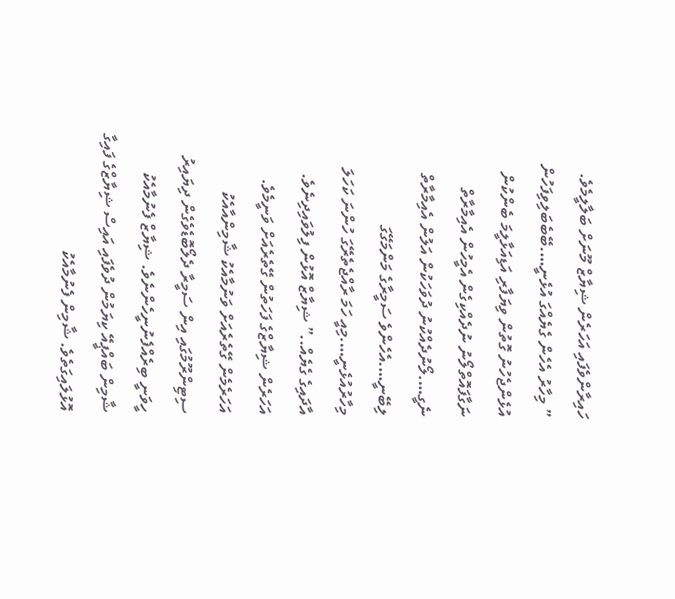ހައިރާންވެފައި އަހަރެން ޝިޔާޒް މޫނަށް ބަލާލީމެވެ.
” މިހާރު އެހެން ގެޔެއްގަ އުޅެނީ….ބޭބެބަލިވިފަހުން އުޅެންޖެހުނު ގޮތުން ވިޔަފާރި އަޑިއަޅާލީމަ ބެންކުން ނަގާފައޮތްލޯނު ނުދެއްކިގެން އެމީހުން އެއިމާރާތް ނެގީ….ލޯނުދެއްކުނު ދުވަހަކުން އަލުން އެއިމާރާތް ލިބޭނީ….އެހެންވެ ސަމީރާގެ މަންމަގޭގަ މިހާރުއުޅެނީ….މިއީ ހަމަ ރާއްޖެތެރޭގަ ހުންނަ ކަހަލަ އާދައިގެ ގެޔެއް..” ޝިޔާޒް އޮޅުން ފިލުވައިދިނެވެ. އަހަރެން ޝިޔާޒްގެ ފަހަތުން ގޭތެރެއަށް ވަނީމެވެ. އަހަރެމެން ގޭތެރެއަށް ވަނުމާއެކު ޝާމިންއާއެކު ސިޓިންރޫމުގައި އިން ސަމީރާ ދެލޯބޮޑެވެގެން ދިޔައިރު ހީވަނީ ބިރެއްފެނުނީހެންނެވެ. ޝިޔާޒް ފެނުމާއެކު ޝާމިން ބައްޕީއޭ ކިޔަމުން ދުވެފައި އައިސް ޝިޔާޒްގެ ފައިގާ އޮޅުލައިގަތެވެ. ޝާމިން ފެނުމާއެކު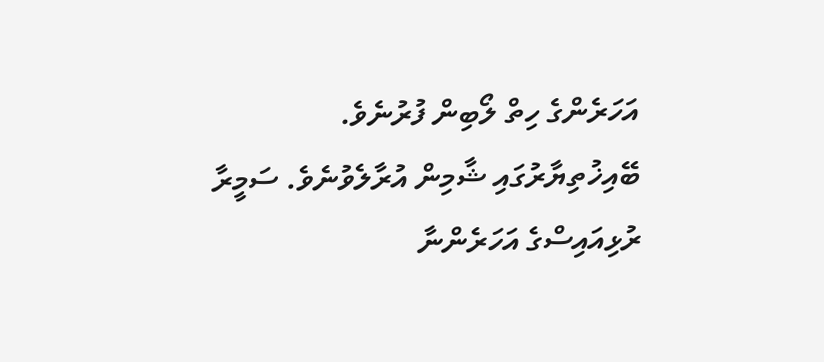އަހަރެންގެ ހިތް ލޯބިން ފުރުނެވެ. ބޭއިޚުތިޔާރުގައި ޝާމިން އުރާލެވުނެވެ. ސަމީރާ ރުޅިއައިސްގެ އަހަރެންނާ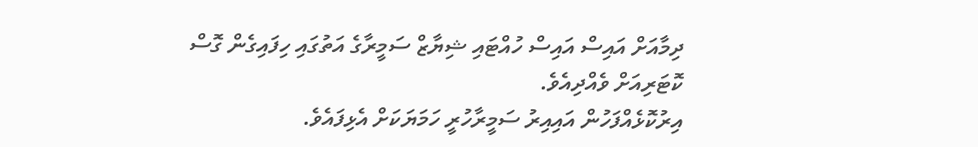ދިމާއަށް އައިސް އައިސް ހުއްޓައި ޝިޔާޒް ސަމީރާގެ އަތުގައި ހިފައިގެން ގޮސް ކޮޓަރިއަށް ވެއްދިއެވެ.
އިރުކޮޅެއްފަހުން އައިއިރު ސަމީރާހުރީ ހަމަޔަކަށް އެޅިފައެވެ.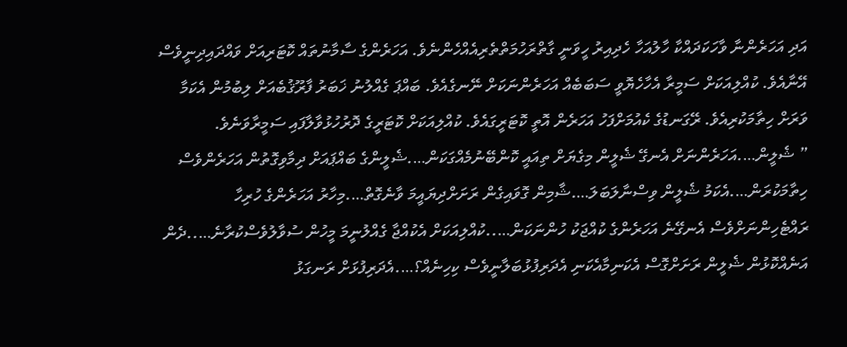އަދި އަހަރެންނާ ވާހަކަދައްކާ ހާލުއަހާ ހެދިއިރު ހީވަނީ ގާތްރަހުމަތްތެރިއެއްހެންނެވެ. އަހަރެންގެ ސާމާނުތައް ކޮޓަރިއަށް ވައްދައިދިނީވެސް އޭނާއެވެ. ކުއްލިއަކަށް ސަމީރާ އެހާހެޔޮވީ ސަބަބެއް އަހަރެންނަކަށް ނޭނގެއެވެ. ބައްޕަ ގެއްލުނު ޚަބަރު ފާރޫޤުބެއަށް ލިބުމުން އެކަމާ ވަރަށް ހިތާމަކުރިއެވެ. ރޭގަނޑުގެ ކެއުމަށްފަހު އަހަރެން އޮތީ ކޮޓަރީގައެވެ. ކުއްލިއަކަށް ކޮޓަރީގެ ދޮރުހުޅުވާލާފައި ސަމީރާވަނެވެ.
” ޝެލީން….އަހަރެންނަށް އެނގޭ ޝެލީން މިގެޔަށް ތިއައީ ކޮންބޭނުމެއްގަކަން….ޝެލީންގެ ބައްޕައަށް ދިމާވިގޮތުން އަހަރެންވެސް ހިތާމަކުރަން….އެކަމު ޝެލީން ވިސްނާލަބަލަ….ޝާމިން ގޮވައިގެން ރަށަށްދިޔައީމަ ވާނެގޮތް….މިހާރު އަހަރެންގެ ހުރިހާ ރައްޓެހިންނަށްވެސް އެނގޭނެ އަހަރެންގެ ކުއްޖަކު ހުންނަކަން…..ކުއްލިއަކަށް އެކުއްޖާ ގެއްލުނީމަ މީހުން ސުވާލުވެސްކުރާނެ…..ދެން އަނެއްކޮޅުން ޝެލީން ރަށަށްގޮސް އެކަނިމާއެކަނި އެދަރިފުޅުބަލާނީވެސް ކިހިނެއް؟….އެދަރިފުޅަށް ރަނގަޅު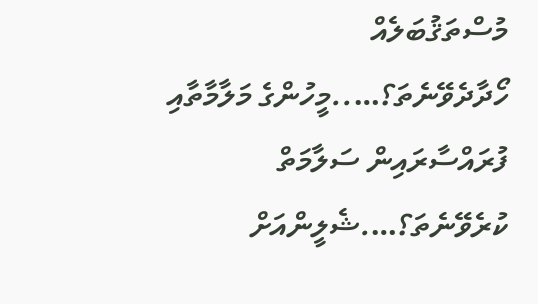މުސްތަޤުބަލެއް ހޯދާދެވޭނެތަ؟…..މީހުންގެ މަލާމާތާއި ފުރައްސާރައިން ސަލާމަތް ކުރެވޭނެތަ؟….ޝެލީންއަށް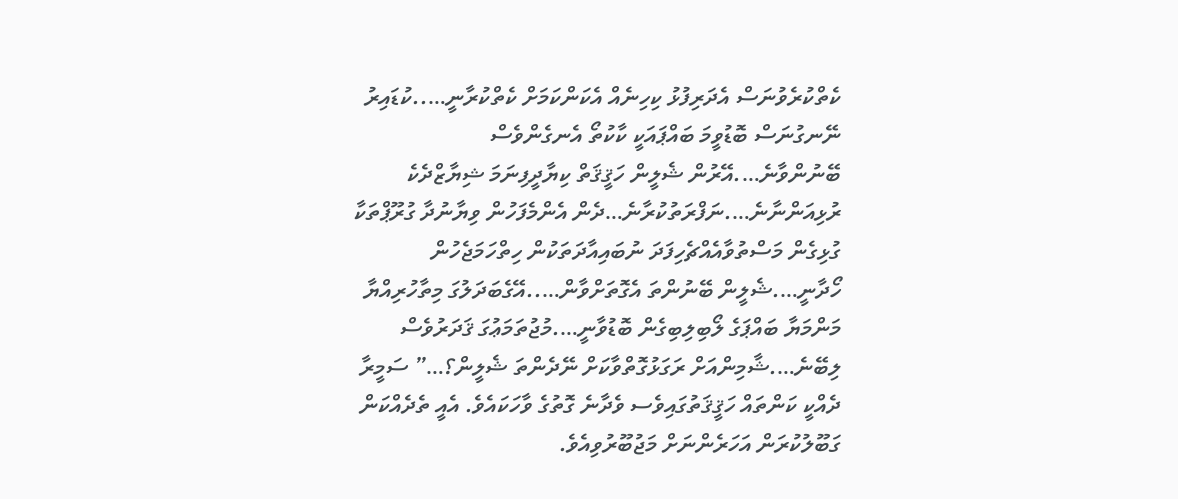ކެތްކުރެވުނަސް އެދަރިފުޅު ކިހިނެއް އެކަންކަމަށް ކެތްކުރާނީ…..ކުޑައިރު ނޭނގުނަސް ބޮޑުވީމަ ބައްޕައަކީ ކާކުތޯ އެނގެންވެސް ބޭނުންވާނެ….އޭރުން ޝެލީން ހަޤީޤަތް ކިޔާދީފިނަމަ ޝިޔާޒްދެކެ ރުޅިއަންނާނެ….ނަފްރަތުކުރާނެ…ދެން އެންމެފަހުން ވިޔާނުދާ ގުރޫޕްތަކާ ގުޅިގެން މަސްތުވާއެއްޗެހިފަދަ ނުބައިއާދަތަކުން ހިތްހަމަޖެހުން ހޯދާނީ….ޝެލީން ބޭނުންތަ އެގޮތަށްވާން…..އޭގެބަދަލުގަ މިތާހުރިއްޔާ މަންމަޔާ ބައްޕަގެ ލޯބިލިބިގެން ބޮޑުވާނީ….މުޖުތަމަޢުގަ ޤަދަރުވެސް ލިބޭނެ….ޝާމިންއަށް ރަގަޅުގޮތްވާކަށް ނޭދެންތަ ޝެލީން؟…” ސަމީރާ ދެއްކީ ކަންތައް ހަޤީޤަތުގައިވެސ ވެދާނެ ގޮތުގެ ވާހަކައެވެ. އެއީ ތެދެއްކަން ގަބޫލުކުރަން އަހަރެންނަށް މަޖުބޫރުވިއެވެ.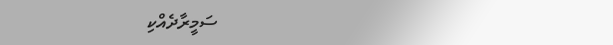ސަމީރާދެއްކި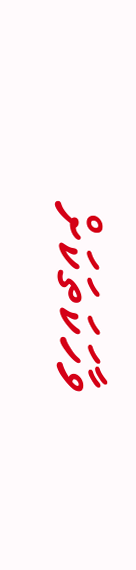ވާހަކަތަކަށް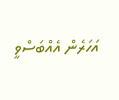އަހަރެން އެއްބަސްވީ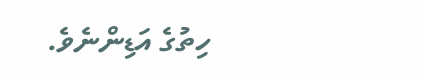ހިތުގެ އަޑިންނެވެ.